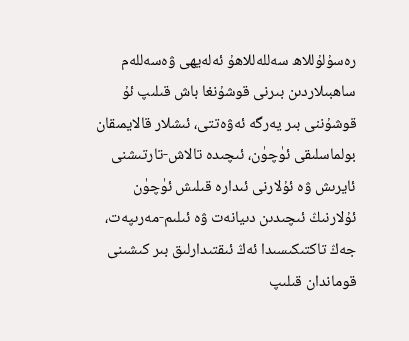رەسۇلۇللاھ سەللەللاھۇ ئەلەيھى ۋەسەللەم ساھبىلاردىن بىرنى قوشۇنغا باش قىلىپ ئۇ قوشۇننى بىر يەرگە ئەۋەتتى، ئىشلار قالايمىقان بولماسلىقى ئۈچۈن، ئىچىدە تالاش-تارتىشنى ئايرىش ۋە ئۇلارنى ئىدارە قىلىش ئۈچۈن ئۇلارنىڭ ئىچىدىن دىيانەت ۋە ئىلىم-مەرىپەت، جەڭ تاكتىكىسىدا ئەڭ ئىقتىدارلىق بىر كىشىنى قوماندان قىلىپ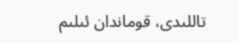تاللىدى، قوماندان ئىلىم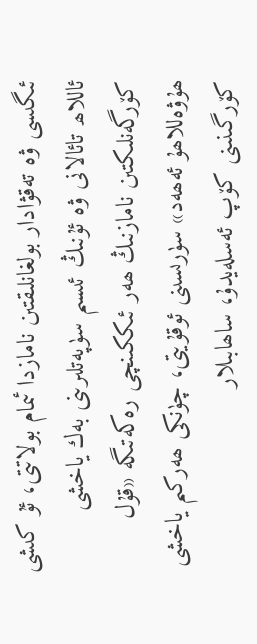ئىگىسى ۋە تەقۋادار بولغانلىقتىن نامازدا ئىمام بولاتتى، ئۇ كىشى ئاللاھ تائالانى ۋە ئۇنىڭ ئىسىم سۈپەتلىرىنى بەك ياخشى كۆرگەنلىكتىن نامازنىڭ ھەر ئىككىنچى رەكەتىگە «قۇل ھۇۋەللاھۇ ئەھەد» سۈرىسىنى ئوقۇيتى، چۈنكى ھەركىم ياخشى كۆرگىنىنى كۆپ ئەسلەيدۇ، ساھابىلار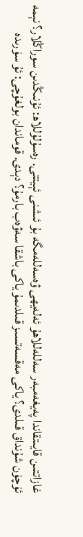غازاتتىن قايىتقاندا پەيغەمبەر سەللەللاھۇ ئەلەيھى ۋەسەللەمگە بۇ ئىشنى ئېيتتى. رەسۇلۇللاھ: ئۇنىڭدىن سوراڭلار؟ نېمە ئۈچۈن شۇنداق قىلدى؟ ياكى مەقسەتسىز قىلدىمۇ ياكى باشقا سەۋەب بارمۇ؟ دېدى. قوماندان بولغۇچى: ئۇ سۈرىدە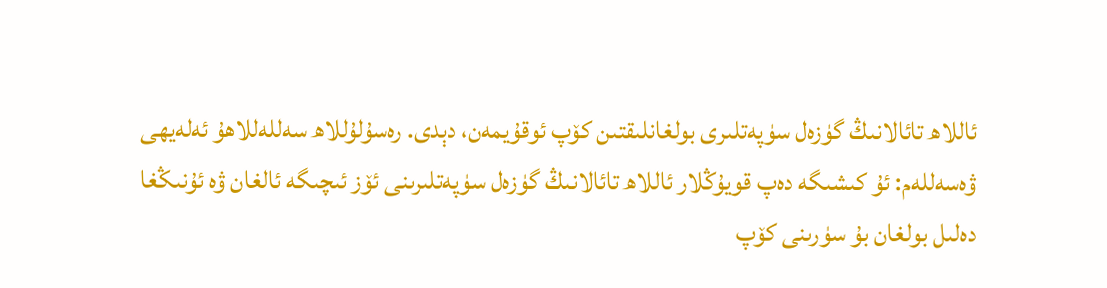ئاللاھ تائالانىڭ گۈزەل سۈپەتلىرى بولغانلىقتىن كۆپ ئوقۇيمەن، دېدى. رەسۇلۇللاھ سەللەللاھۇ ئەلەيھى ۋەسەللەم: ئۇ كىشىگە دەپ قويۇڭلار ئاللاھ تائالانىڭ گۈزەل سۈپەتلىرىنى ئۆز ئىچىگە ئالغان ۋە ئۇنىڭغا دەلىل بولغان بۇ سۈرىنى كۆپ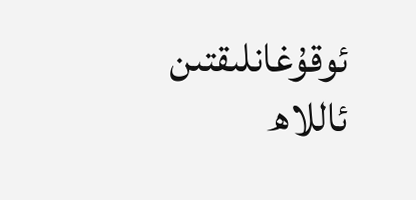ئوقۇغانلىقتىن ئاللاھ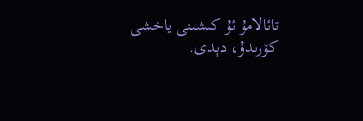تائالامۇ ئۇ كىشىنى ياخشى كۆرىدۇ، دېدى.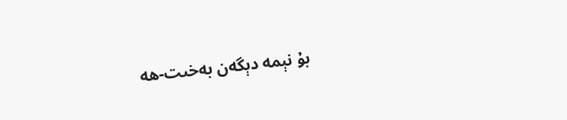بۇ نېمە دېگەن بەخىت-ھە